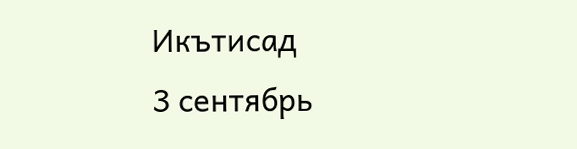Икътисад
3 сентябрь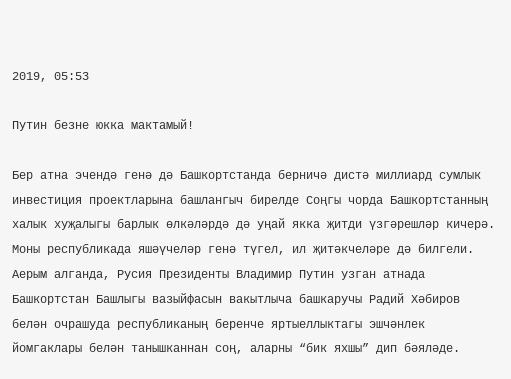2019, 05:53

Путин безне юкка мактамый!

Бер атна эчендә генә дә Башкортстанда берничә дистә миллиард сумлык инвестиция проектларына башлангыч бирелде Соңгы чорда Башкортстанның халык хуҗалыгы барлык өлкәләрдә дә уңай якка җитди үзгәрешләр кичерә. Моны республикада яшәүчеләр генә түгел, ил җитәкчеләре дә билгели. Аерым алганда, Русия Президенты Владимир Путин узган атнада Башкортстан Башлыгы вазыйфасын вакытлыча башкаручы Радий Хәбиров белән очрашуда республиканың беренче яртыеллыктагы эшчәнлек йомгаклары белән танышканнан соң, аларны “бик яхшы” дип бәяләде.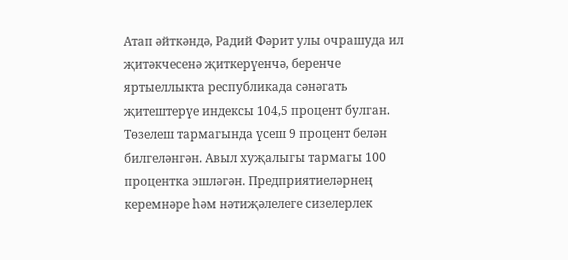Атап әйткәндә, Радий Фәрит улы очрашуда ил җитәкчесенә җиткерүенчә, беренче яртыеллыкта республикада сәнәгать җитештерүе индексы 104,5 процент булган. Төзелеш тармагында үсеш 9 процент белән билгеләнгән. Авыл хуҗалыгы тармагы 100 процентка эшләгән. Предприятиеләрнең керемнәре һәм нәтиҗәлелеге сизелерлек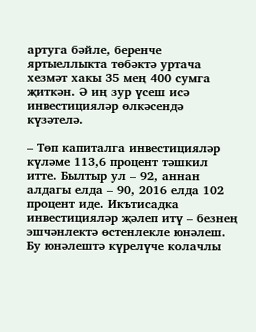артуга бәйле, беренче яртыеллыкта төбәктә уртача хезмәт хакы 35 мең 400 сумга җиткән. Ә иң зур үсеш исә инвестицияләр өлкәсендә күзәтелә.

– Төп капиталга инвестицияләр күләме 113,6 процент тәшкил итте. Былтыр ул – 92, аннан алдагы елда – 90, 2016 елда 102 процент иде. Икътисадка инвестицияләр җәлеп итү – безнең эшчәнлектә өстенлекле юнәлеш. Бу юнәлештә күрелүче колачлы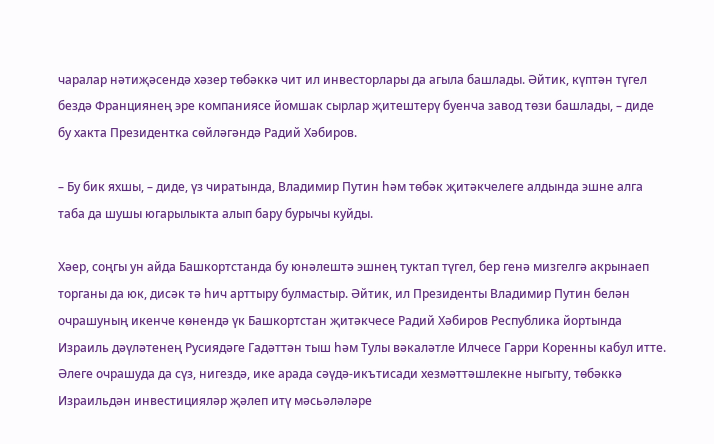чаралар нәтиҗәсендә хәзер төбәккә чит ил инвесторлары да агыла башлады. Әйтик, күптән түгел бездә Франциянең эре компаниясе йомшак сырлар җитештерү буенча завод төзи башлады, – диде бу хакта Президентка сөйләгәндә Радий Хәбиров.

– Бу бик яхшы, – диде, үз чиратында, Владимир Путин һәм төбәк җитәкчелеге алдында эшне алга таба да шушы югарылыкта алып бару бурычы куйды.

Хәер, соңгы ун айда Башкортстанда бу юнәлештә эшнең туктап түгел, бер генә мизгелгә акрынаеп торганы да юк, дисәк тә һич арттыру булмастыр. Әйтик, ил Президенты Владимир Путин белән очрашуның икенче көнендә үк Башкортстан җитәкчесе Радий Хәбиров Республика йортында Израиль дәүләтенең Русиядәге Гадәттән тыш һәм Тулы вәкаләтле Илчесе Гарри Коренны кабул итте. Әлеге очрашуда да сүз, нигездә, ике арада сәүдә-икътисади хезмәттәшлекне ныгыту, төбәккә Израильдән инвестицияләр җәлеп итү мәсьәләләре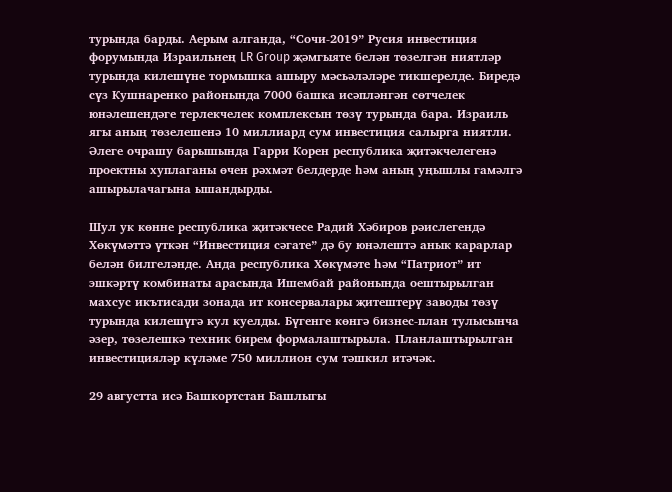турында барды. Аерым алганда, “Сочи-2019” Русия инвестиция форумында Израильнең LR Group җәмгыяте белән төзелгән ниятләр турында килешүне тормышка ашыру мәсьәләләре тикшерелде. Биредә сүз Кушнаренко районында 7000 башка исәпләнгән сөтчелек юнәлешендәге терлекчелек комплексын төзү турында бара. Израиль ягы аның төзелешенә 10 миллиард сум инвестиция салырга ниятли. Әлеге очрашу барышында Гарри Корен республика җитәкчелегенә проектны хуплаганы өчен рәхмәт белдерде һәм аның уңышлы гамәлгә ашырылачагына ышандырды.

Шул ук көнне республика җитәкчесе Радий Хәбиров рәислегендә Хөкүмәттә үткән “Инвестиция сәгате” дә бу юнәлештә анык карарлар белән билгеләнде. Анда республика Хөкүмәте һәм “Патриот” ит эшкәртү комбинаты арасында Ишембай районында оештырылган махсус икътисади зонада ит консервалары җитештерү заводы төзү турында килешүгә кул куелды. Бүгенге көнгә бизнес-план тулысынча әзер, төзелешкә техник бирем формалаштырыла. Планлаштырылган инвестицияләр күләме 750 миллион сум тәшкил итәчәк.

29 августта исә Башкортстан Башлыгы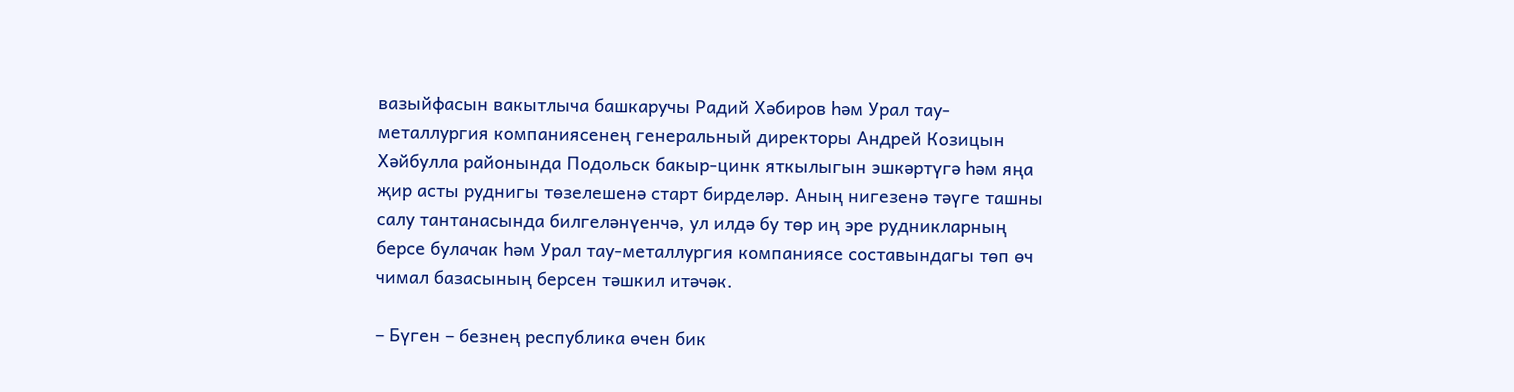вазыйфасын вакытлыча башкаручы Радий Хәбиров һәм Урал тау-металлургия компаниясенең генеральный директоры Андрей Козицын Хәйбулла районында Подольск бакыр-цинк яткылыгын эшкәртүгә һәм яңа җир асты руднигы төзелешенә старт бирделәр. Аның нигезенә тәүге ташны салу тантанасында билгеләнүенчә, ул илдә бу төр иң эре рудникларның берсе булачак һәм Урал тау-металлургия компаниясе составындагы төп өч чимал базасының берсен тәшкил итәчәк.

– Бүген – безнең республика өчен бик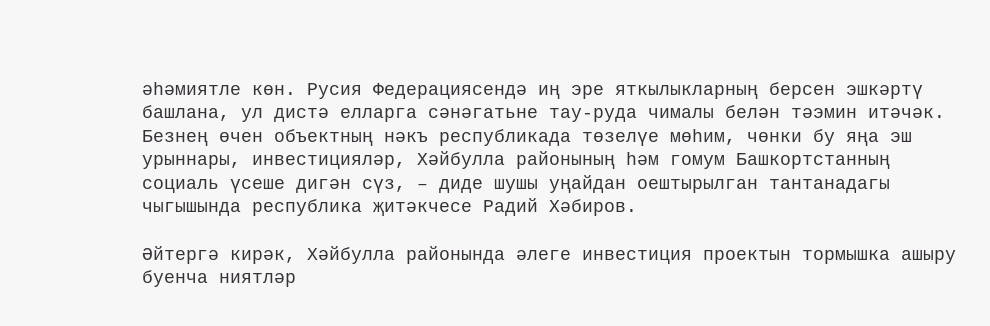әһәмиятле көн. Русия Федерациясендә иң эре яткылыкларның берсен эшкәртү башлана, ул дистә елларга сәнәгатьне тау-руда чималы белән тәэмин итәчәк. Безнең өчен объектның нәкъ республикада төзелүе мөһим, чөнки бу яңа эш урыннары, инвестицияләр, Хәйбулла районының һәм гомум Башкортстанның социаль үсеше дигән сүз, – диде шушы уңайдан оештырылган тантанадагы чыгышында республика җитәкчесе Радий Хәбиров.

Әйтергә кирәк, Хәйбулла районында әлеге инвестиция проектын тормышка ашыру буенча ниятләр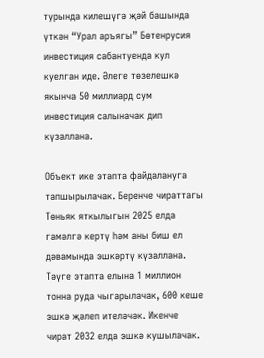турында килешүгә җәй башында үткән “Урал аръягы” Бөтенрусия инвестиция сабантуенда кул куелган иде. Әлеге төзелешкә якынча 50 миллиард сум инвестиция салыначак дип күзаллана.

Объект ике этапта файдалануга тапшырылачак. Беренче чираттагы Төньяк яткылыгын 2025 елда гамәлгә кертү һәм аны биш ел дәвамында эшкәртү күзаллана. Тәүге этапта елына 1 миллион тонна руда чыгарылачак, 600 кеше эшкә җәлеп ителәчәк. Икенче чират 2032 елда эшкә кушылачак.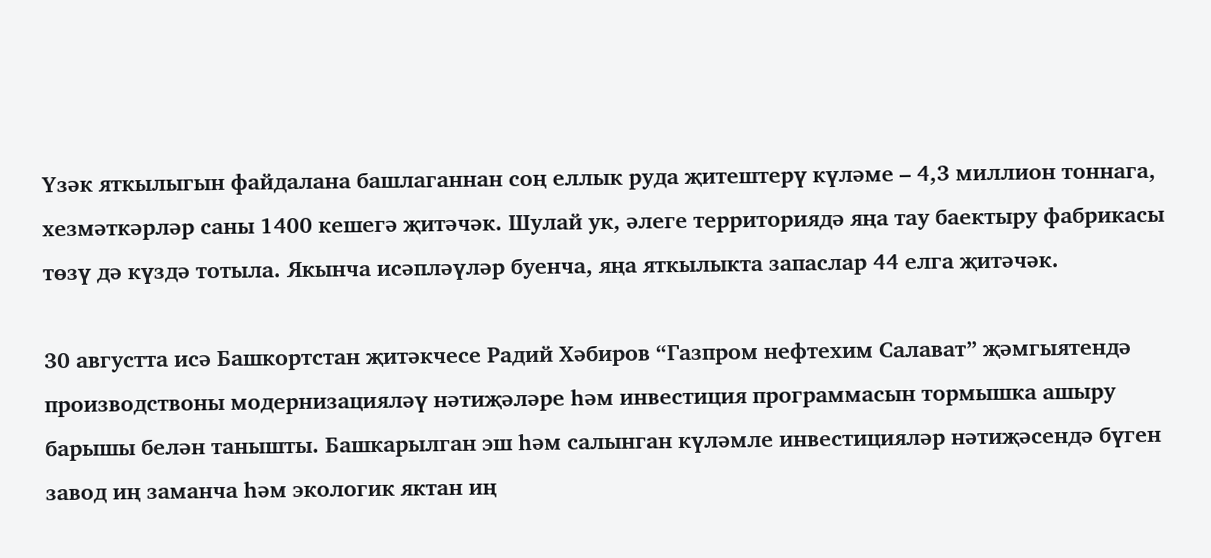Үзәк яткылыгын файдалана башлаганнан соң еллык руда җитештерү күләме – 4,3 миллион тоннага, хезмәткәрләр саны 1400 кешегә җитәчәк. Шулай ук, әлеге территориядә яңа тау баектыру фабрикасы төзү дә күздә тотыла. Якынча исәпләүләр буенча, яңа яткылыкта запаслар 44 елга җитәчәк.

30 августта исә Башкортстан җитәкчесе Радий Хәбиров “Газпром нефтехим Салават” җәмгыятендә производствоны модернизацияләү нәтиҗәләре һәм инвестиция программасын тормышка ашыру барышы белән танышты. Башкарылган эш һәм салынган күләмле инвестицияләр нәтиҗәсендә бүген завод иң заманча һәм экологик яктан иң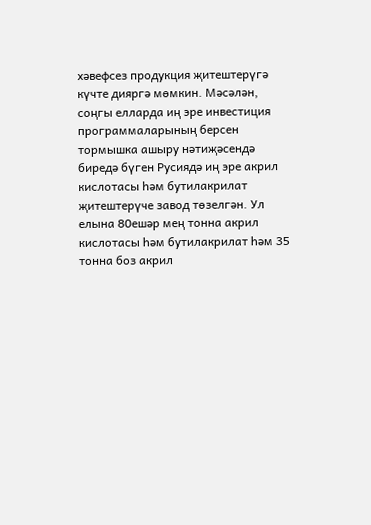хәвефсез продукция җитештерүгә күчте дияргә мөмкин. Мәсәлән, соңгы елларда иң эре инвестиция программаларының берсен тормышка ашыру нәтиҗәсендә биредә бүген Русиядә иң эре акрил кислотасы һәм бутилакрилат җитештерүче завод төзелгән. Ул елына 80ешәр мең тонна акрил кислотасы һәм бутилакрилат һәм 35 тонна боз акрил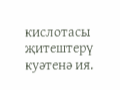кислотасы җитештерү куәтенә ия.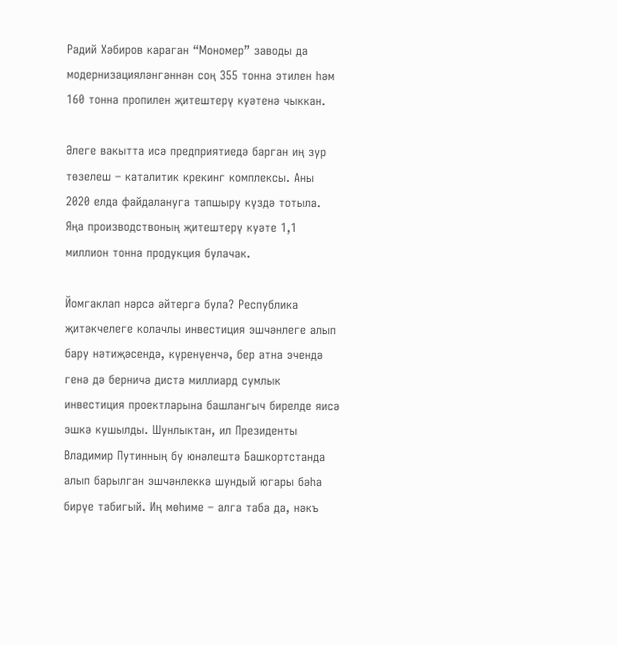Радий Хәбиров караган “Мономер” заводы да модернизацияләнгәннән соң 355 тонна этилен һәм 160 тонна пропилен җитештерү куәтенә чыккан.

Әлеге вакытта исә предприятиедә барган иң зур төзелеш – каталитик крекинг комплексы. Аны 2020 елда файдалануга тапшыру күздә тотыла. Яңа производствоның җитештерү куәте 1,1 миллион тонна продукция булачак.

Йомгаклап нәрсә әйтергә була? Республика җитәкчелеге колачлы инвестиция эшчәнлеге алып бару нәтиҗәсендә, күренүенчә, бер атна эчендә генә дә берничә дистә миллиард сумлык инвестиция проектларына башлангыч бирелде яисә эшкә кушылды. Шунлыктан, ил Президенты Владимир Путинның бу юнәлештә Башкортстанда алып барылган эшчәнлеккә шундый югары бәһа бирүе табигый. Иң мөһиме – алга таба да, нәкъ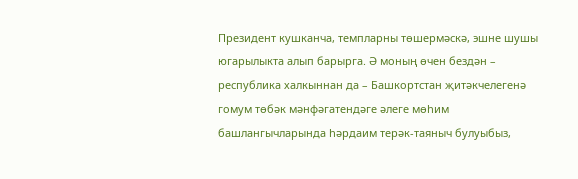Президент кушканча, темпларны төшермәскә, эшне шушы югарылыкта алып барырга. Ә моның өчен бездән – республика халкыннан да – Башкортстан җитәкчелегенә гомум төбәк мәнфәгатендәге әлеге мөһим башлангычларында һәрдаим терәк-таяныч булуыбыз,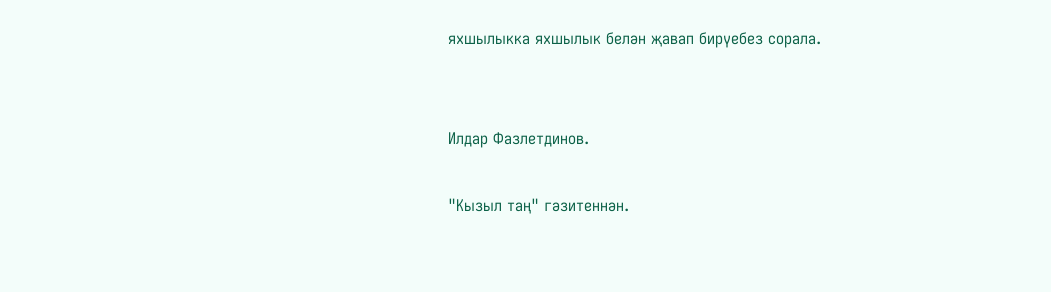яхшылыкка яхшылык белән җавап бирүебез сорала.


Илдар Фазлетдинов.

"Кызыл таң" гәзитеннән.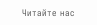Читайте нас